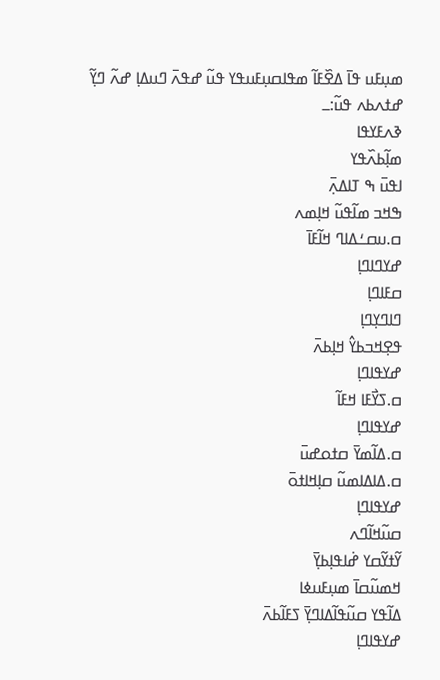ߘߎ߲ߓߎ ߟߊ߫ ߡߐ߰ߓߊ߬ ߘߟߊߛߎ߲ߓߎߟߌ ߟߎ߬ ߝߟߍ߫ ߣߎߡߊ߲ ߝߍ߬ ߣߌ߲߬
ߝߙߍߕߍ ߟߎ߬:ߺ
ߢߍߓߌߟߊ
ߘߊ߲߬ߕߍ߰ߟߌ
ߊߟߎ߫ ߒ ߠߊߡߍ߲߫
ߒߞߏ ߘߊ߬ߟߎ߬ ߞߊ߲ߘߍ
ߛ.ߎߛߑߡߊߣ ߞߊ߬ߓߊ߫
ߝߌߣߊߣߊ߲
ߛߓߊߣߊ߲
ߣߊߣߌ߲ߣߊ߲
ߟߐ߲ߞߏߕߌ߮ ߞߊ߲ߕߍ߫
ߝߌߟߊߣߊ߲
ߛ.ߖߌ߯ߓߊ ߞߓߊ߬
ߝߌߟߊߣߊ߲
ߛ.ߡߊ߬ߘߌ߫ ߛߙߋߝߎ߫
ߛ.ߡߊߡߊߘߎ߬ ߛߊ߲ߞߊߙߋ߫
ߝߌߟߊߣߊ߲
ߛߎ߬ߞߊ߬ߣߍ
ߌ߬ߙߌ߬ߛߌ ߝ߭ߊߟߊ߲ߕߌ߲߫
ߞߘߎ߬ߛߊ߫ ߘߎ߲ߓߎߦߊ
ߡߊ߬ߟߌ ߛߎ߬ߟߊ߬ߡߊߣߌ߲߫ ߖߓߊ߬ߕߍ߫
ߝߌߟߊߣߊ߲